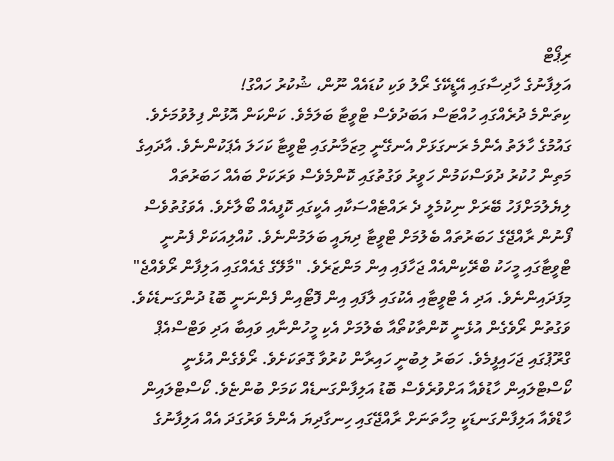ރިޕޯޓް
އަލިފާނުގެ ހާދިސާގައި އޭޑީކޭގެ ރޯލު ވަކި ކުޑައެއް ނޫން، ޝުކުރު ހައްގު!
ކިތަންމެ ދުރެއްގައި ހުއްޓަސް އަބަދުވެސް ޓްވީޓާ ބަލަމެވެ. ކަންކަން އޮޅުން ފިލުވުމަށެވެ. ގައުމުގެ ހާލަތު އެންމެ ރަނގަޅަށް އެނގޭނީ މިޒަމާނުގައި ޓްވީޓާ ކަހަލަ އެޕަކުންނެވެ. އާދައިގެ މަތިން ހުކުރު ދުވަސްކަމުން ހަވީރު ވަގުތުގައި ކޮންމެވެސް ވަރަކަށް ބައެއް ހަބަރުތައް ލިޔެލުމަށްފަހު ބޭރަށް ނިކުމެލީ ދެ ރައްޓެއްސަކާއި އެކީގައި ކޮފީއެއް ބޯލާށެވެ. އެވަގުތުވެސް ފޯނުން ރާއްޖޭގެ ހަބަރުތައް ބެލުމަށް ޓްވީޓާ ދިޔައީ ބަލަމުންނެވެ. ކުއްލިއަކަށް ފެނުނީ ޓްވީޓާގައި މީހަކު ބްރޭކިންއެއް ޖަހާފައި އިން މަންޒަރެވެ. "މާލޭގެ ގެއެއްގައި އަލިފާން ރޯވެއްޖެ" މިފަދައިންނެވެ. އަދި އެ ޓްވީޓާއި އެކުގައި ލާފައި އިން ފޮޓޯއިން ފެންނަނީ ބޮޑު ދުންގަނޑެކެވެ.
ވަގުތުން ރޯވެގެން އުޅެނީ ކޮންތާކުތޯއާ ބެލުމަށް އެކި މީހުންނާއި ވައިބާ އަދި ވަޓްސްއެޕް ގްރޫޕުގައި ޖަހައިފީމެވެ. ހަބަރު ލިބުނީ ހައިރާން ކުރުވާ ގޮތަކަށެވެ. ރޯވެގެން އުޅެނީ ކޯސްޓްލައިން ހާޑުވެއާ އަށްވުރެވެސް ބޮޑު އަލިފާންގަނޑެއް ކަމަށް ބުންޏެވެ. ކޯސްޓްލައިން ހާޑްވެއާ އަލިފާންގަނޑަކީ މިހާތަނަށް ރާއްޖޭގައި ހިނގާދިޔަ އެންމެ ވަރުގަދަ އެއް އަލިފާނުގެ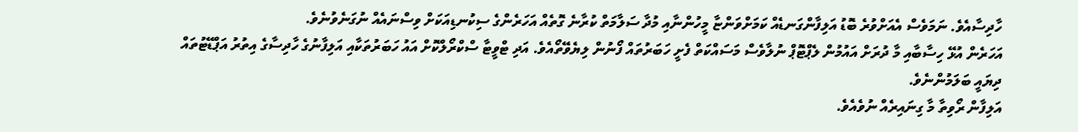ހާދިސާއެވެ. ނަމަވެސް އެއަށްވުރެ ބޮޑު އަލިފާންގަނޑެއް ކަމަށްވަންޏާ މީހުންނާއި މުދާ ސަލާމަތް ކުރާނެ ގޮތެއް އަހަރެންގެ ސިކުނޑިއަކަށް ވިސްނައެއް ނުގަނެވުނެވެ.
އަހަރެން އުޅޭ ހިސާބާއި މާ ދުރަށް އައުމުން ލެޕްޓޮޕް ނުލާވެސް މަސައްކަތް ފެށީ ހަބަރުތައް ފޯނުން ލިޔެވޭތޯއެވެ. އަދި ޓްވީޓާ ސްކްރޯލްކޮށް އައު ހަބަރުތަކާއި އަލިފާނުގެ ހާދިސާގެ އިތުރު އަޕްޑޭޓުތައް ދިޔައީ ބަލަމުންނެވެ.
އަލިފާން ރޯވިތާ މާ ގިނައިރެއް ނުވެއެވެ.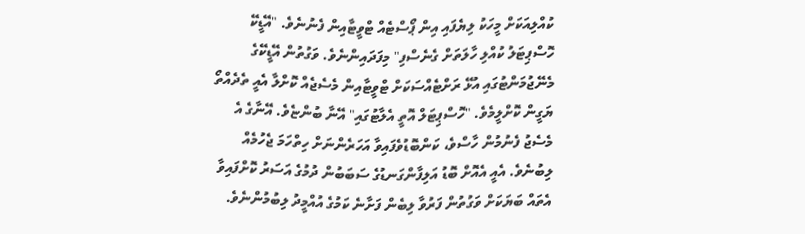ކުއްލިއަކަށް މީހަކު ލިޔެފައި އިން ޕޯސްޓެއް ޓްވީޓާއިން ފެނުނެވެ. "އޭޑީކޭ ހޮސްޕިޓަލު ކުއްލި ހާލަތަށް ގެނެސްފި" މިފަދައިންނެވެ. ވަގުތުން އޭޑީކޭގެ މެނޭޖުމަންޓުގައި އުޅޭ ރަށްޓެއްސަކަށް ޓްވީޓާއިން މެސެޖެއް ކޮށްލާ އެއީ ތެދެއްތޯ ޔަގީން ކޮށްލީމެވެ. "ހޮސްޕިޓަލް އޮތީ އެލާޓުގައި" އޭނާ ބުންޏެވެ. އޭނާގެ އެ މެސެޖު ފެނުމުން ހާސްވެ، ކަންބޮޑުވެފައިވާ އަހަރެންނަށް ހިތްހަމަ ޖެހުމެއް ލިބުނެވެ. އެއީ އެއޮށް ބޮޑު އަލިފާންގަނޑުގެ ސަބަބުން ދުމުގެ އަސަރު ކޮށްފައިވާ އެތައް ބަޔަކަށް ވަގުތުން ފަރުވާ ލިބެން ފަށާނެ ކަމުގެ އުއްމީދު ލިބުމުންނެވެ.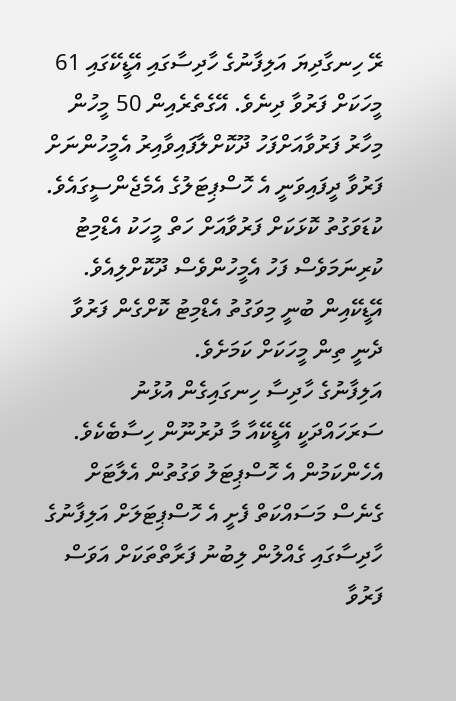ރޭ ހިނގާދިޔަ އަލިފާނުގެ ހާދިސާގައި އޭޑީކޭގައި 61 މީހަކަށް ފަރުވާ ދިނެވެ. އޭގެތެރެއިން 50 މީހުން މިހާރު ފަރުވާއަށްފަހު ދޫކޮށްލާފައިވާއިރު އެމީހުންނަށް ފަރުވާ ދީފައިވަނީ އެ ހޮސްޕިޓަލުގެ އެމެޖެންސީގައެވެ. ކުޑަވަގުތު ކޮޅަކަށް ފަރުވާއަށް ހަތް މީހަކު އެޑްމިޓު ކުރިނަމަވެސް ފަހު އެމީހުންވެސް ދޫކޮށްލިއެވެ. އޭޑީކޭއިން ބުނީ މިވަގުތު އެޑްމިޓު ކޮށްގެން ފަރުވާ ދެނީ ތިން މީހަކަށް ކަމަށެވެ.
އަލިފާނުގެ ހާދިސާ ހިނގައިގެން އުޅުނު ސަރަހައްދަކީ އޭޑީކޭއާ މާ ދުރުނޫން ހިސާބެކެވެ. އެހެންކަމުން އެ ހޮސްޕިޓަލު ވަގުތުން އެލާޓަށް ގެނެސް މަސައްކަތް ފެށީ އެ ހޮސްޕިޓަލަށް އަލިފާނުގެ ހާދިސާގައި ގެއްލުން ލިބުނު ފަރާތްތަކަށް އަވަސް ފަރުވާ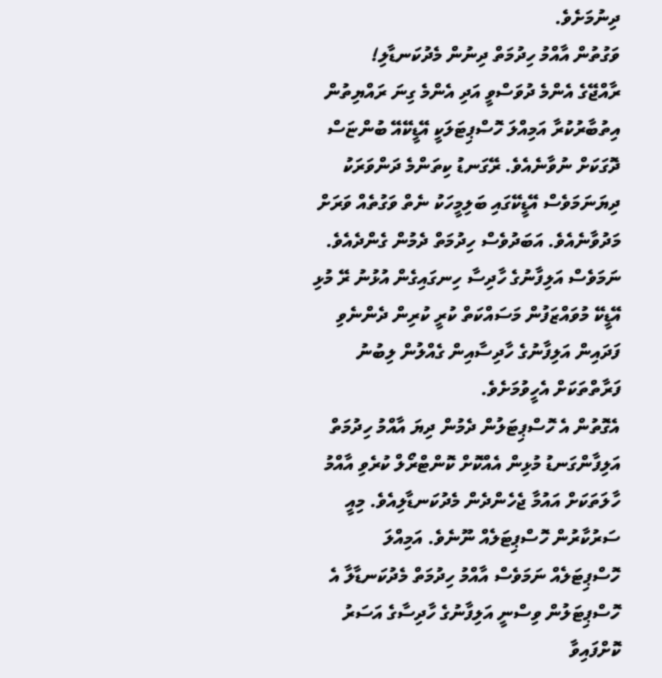ދިނުމަށެވެ.
ވަގުތުން އާއްމު ހިދުމަތް ދިނުން މެދުކަނޑާލި!
ރާއްޖޭގެ އެންމެ ދުވަސްވީ އަދި އެންމެ ގިނަ ރައްޔިތުން އިތުބާރުކުރާ އަމިއްލަ ހޮސްޕިޓަލަކީ އޭޑީކޭއޭ ބުންޏަސް ދޮގަކަށް ނުވާނެއެވެ. ރޭގަނޑު ކިތަންމެ ދަންވަރަކު ދިޔަނަމަވެސް އޭޑީކޭގައި ބަލިމީހަކު ނެތް ވަގުތެއް ވަރަށް މަދުވާނެއެވެ. އަބަދުވެސް ހިދުމަތް ދެމުން ގެންދެއެވެ. ނަމަވެސް އަލިފާނުގެ ހާދިސާ ހިނގައިގެން އުޅުނު ރޭ މުޅި އޭޑީކޭ މުވައްޒަފުން މަސައްކަތް ކުރީ ކުރިން ދެންނެވި ފަދައިން އަލިފާނުގެ ހާދިސާއިން ގެއްލުން ލިބުނު ފަރާތްތަކަށް އެހީވުމަށެވެ.
އެގޮތުން އެ ހޮސްޕިޓަލުން ދެމުން ދިޔަ އާއްމު ހިދުމަތް އަލިފާންގަނޑު މުޅިން އެއްކޮށް ކޮންޓްރޯލް ކުރެވި އާއްމު ހާލަތަކަށް އައުމާ ޖެހެންދެން މެދުކަނޑާލިއެވެ. މިއީ ސަރުކާރުން ހޮސްޕިޓަލެއް ނޫނެވެ. އަމިއްލަ ހޮސްޕިޓަލެއް ނަމަވެސް އާއްމު ހިދުމަތް މެދުކަނޑާލާ އެ ހޮސްޕިޓަލުން ވިސްނީ އަލިފާނުގެ ހާދިސާގެ އަސަރު ކޮށްފައިވާ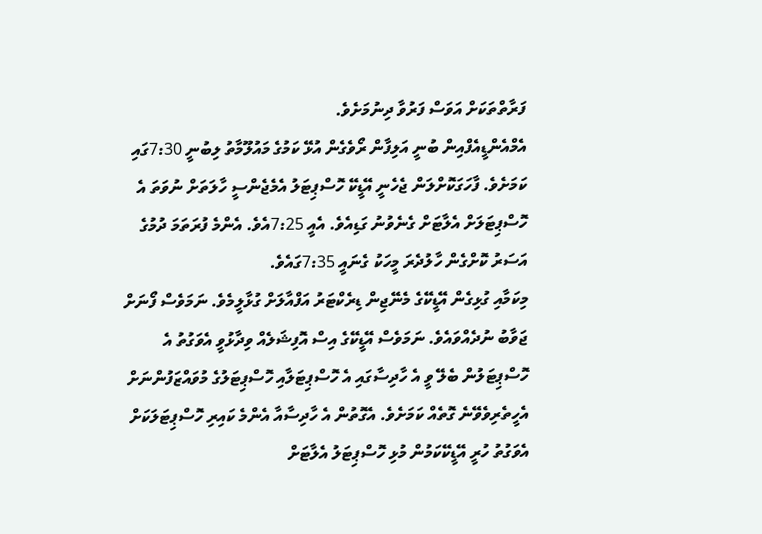ފަރާތްތަކަށް އަވަސް ފަރުވާ ދިނުމަށެވެ.
އެމްއެންޑީއެފްއިން ބުނީ އަލިފާން ރޯވެގެން އުޅޭ ކަމުގެ މައުލޫމާތު ލިބުނީ 7:30ގައި ކަމަށެވެ. ފާހަގަކޮށްލަން ޖެހެނީ އޭޑީކޭ ހޮސްޕިޓަލު އެމެޖެންސީ ހާލަތަށް ނުވަތަ އެ ހޮސްޕިޓަލަށް އެލާޓަށް ގެނެވުނު ގަޑިއެވެ. އެއީ 7:25އެވެ. އެންމެ ފުރަތަމަ ދުމުގެ އަސަރު ކޮށްގެން ހާލުދެރަ މީހަކު ގެނައީ 7:35ގައެވެ.
މިކަމާއި ގުޅިގެން އޭޑީކޭގެ މެނޭޖިން ޑިރެކްޓަރު އަފްއާލަށް ގުޅާލީމެވެ. ނަމަވެސް ފޯނަށް ޖަވާބު ނުދެއްވައެވެ. ނަމަވެސް އޭޑީކޭގެ އިސް އޮފިޝަލެއް ވިދާޅުވީ އެވަގުތު އެ ހޮސްޕިޓަލުން ބެލޭ ވީ އެ ހާދިސާގައި އެ ހޮސްޕިޓަލާއި ހޮސްޕިޓަލުގެ މުވައްޒަފުންނަށް އެހީތެރިވެވޭނެ ގޮތެއް ކަމަށެވެ. އެގޮތުން އެ ހާދިސާއާ އެންމެ ކައިރި ހޮސްޕިޓަލަކަށް އެވަގުތު ހުރީ އޭޑީކޭކަމުން މުޅި ހޮސްޕިޓަލު އެލާޓަށް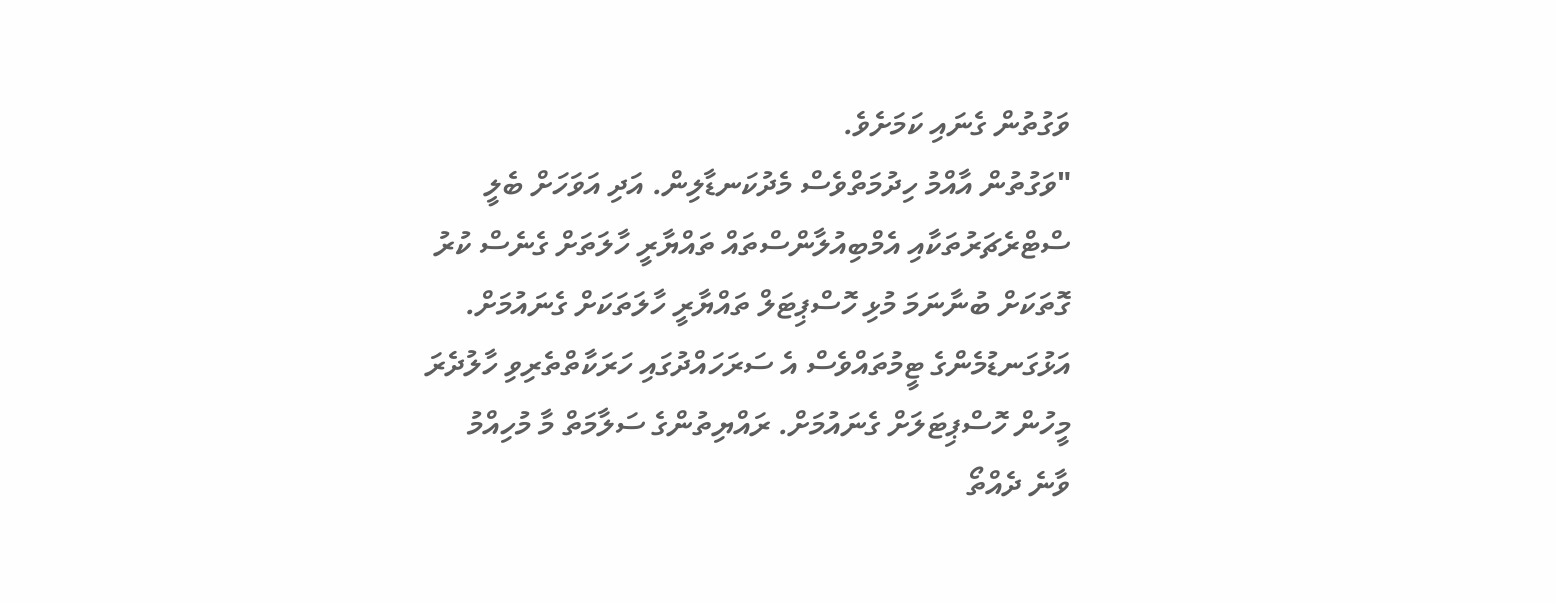ވަގުތުން ގެނައި ކަމަށެވެ.
"ވަގުތުން އާއްމު ހިދުމަތްވެސް މެދުކަނޑާލިން. އަދި އަވަހަށް ބެލީ ސްޓްރެޗަރުތަކާއި އެމްބިއުލާންސްތައް ތައްޔާރީ ހާލަތަށް ގެނެސް ކުރު ގޮތަކަށް ބުނާނަމަ މުޅި ހޮސްޕިޓަލް ތައްޔާރީ ހާލަތަކަށް ގެނައުމަށް. އަޅުގަނޑުމެންގެ ޓީމުތައްވެސް އެ ސަރަހައްދުގައި ހަރަކާތްތެރިވި ހާލުދެރަ މީހުން ހޮސްޕިޓަލަށް ގެނައުމަށް. ރައްޔިތުންގެ ސަލާމަތް މާ މުހިއްމު ވާނެ ދެއްތޯ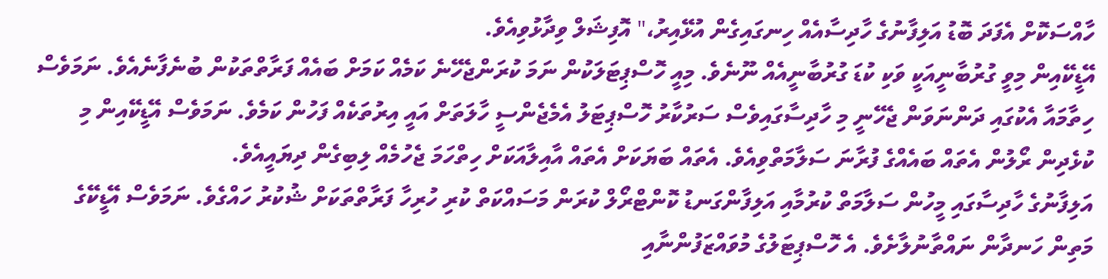ހާއްސަކޮށް އެފަދަ ބޮޑު އަލިފާނުގެ ހާދިސާއެއް ހިނގައިގެން އުޅޭއިރު،" އޮފިޝަލް ވިދާޅުވިއެވެ.
އޭޑީކޭއިން މިވީ ގުރުބާނީއަކީ ވަކި ކުޑަ ގުރުބާނީއެއް ނޫނެވެ. މިއީ ހޮސްޕިޓަލަކުން ނަމަ ކުރަންޖެހޭނެ ކަމެއް ކަމަށް ބައެއް ފަރާތްތަކުން ބުނެފާނެއެވެ. ނަމަވެސް ހިތާމައާ އެކުގައި ދަންނަވަން ޖެހޭނީ މި ހާދިސާގައިވެސް ސަރުކާރު ހޮސްޕިޓަލު އެމެޖެންސީ ހާލަތަށް އައީ އިރުތަކެއް ފަހުން ކަމެވެ. ނަމަވެސް އޭޑީކޭއިން މި ކުޅެދިން ރޯލުން އެތައް ބައެއްގެ ފުރާނަ ސަލާމަތްވިއެވެ. އެތައް ބަޔަކަށް އެތައް އާއިލާއަކަށް ހިތްހަމަ ޖެހުމެއް ލިބިގެން ދިޔައީއެވެ.
އަލިފާނުގެ ހާދިސާގައި މީހުން ސަލާމަތް ކުރުމާއި އަލިފާންގަނޑު ކޮންޓްރޯލް ކުރަން މަސައްކަތް ކުރި ހުރިހާ ފަރާތްތަކަށް ޝުކުރު ހައްގެވެ. ނަމަވެސް އޭޑީކޭގެ މަތިން ހަނދާން ނައްތާނުލާށެވެ. އެ ހޮސްޕިޓަލުގެ މުވައްޒަފުންނާއި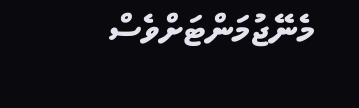މެނޭޖުމަންޓަށްވެސް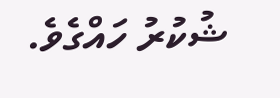ޝުކުރު ހައްގެވެ.